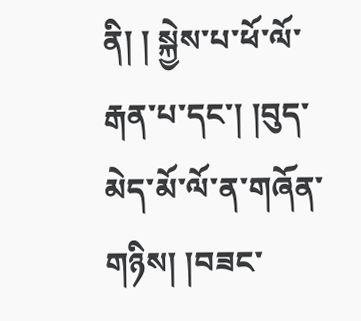ནི། ། སྐྱེས་པ་ཕོ་ལོ་རྒན་པ་དང་། །བུད་མེད་མོ་ལོ་ན་གཞོན་གཉིས། །བཟང་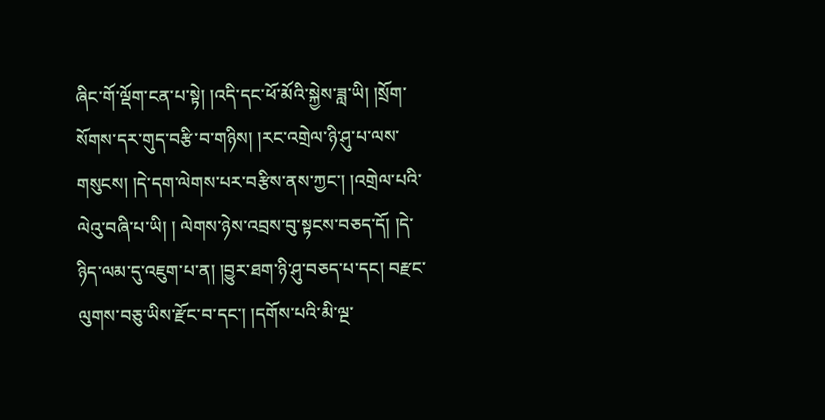ཞིང་གོ་ལྡོག་ངན་པ་སྟེ། །འདི་དང་ཕོ་མོའི་སྐྱེས་ཟླ་ཡི། །སྲོག་སོགས་དར་གུད་བརྩི་བ་གཉིས། །རང་འགྲེལ་ཉི་ཤུ་པ་ལས་གསུངས། །དེ་དག་ལེགས་པར་བརྩིས་ནས་ཀྱང་། །འགྲེལ་པའི་ལེའུ་བཞི་པ་ཡི། ། ལེགས་ཉེས་འབྲས་བུ་སྟངས་བཅད་དོ། །དེ་ཉིད་ལམ་དུ་འཇུག་པ་ན། །བྱུར་ཐག་ཉི་ཤུ་བཅད་པ་དང། བརྫང་ལུགས་བཅུ་ཡིས་རྫོང་བ་དང་། །དགོས་པའི་མི་ལྔ་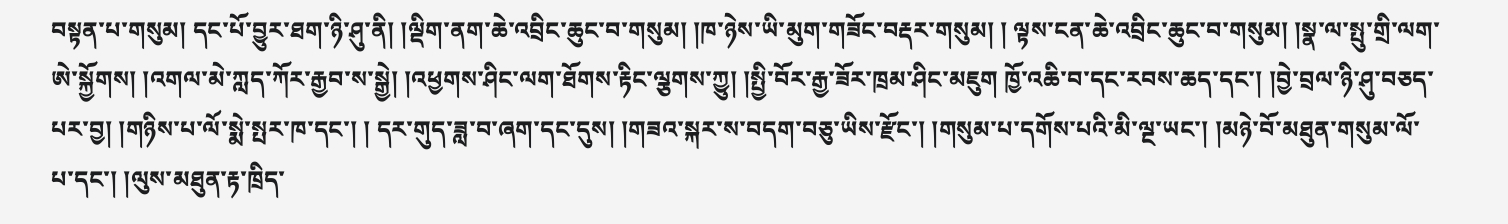བསྟན་པ་གསུམ། དང་པོ་བྱུར་ཐག་ཉི་ཤུ་ནི། །ལྡིག་ནག་ཆེ་འབྲིང་ཆུང་བ་གསུམ། །ཁ་ཉེས་ཡི་མུག་གཟོང་བརྡར་གསུམ། ། ལྟས་ངན་ཆེ་འབྲིང་ཆུང་བ་གསུམ། །སྣ་ལ་སྤུ་གྲི་ལག་ཨེ་སྐྱོགས། །འགལ་མེ་ཀླད་ཀོར་རྒྱབ་ས་སྒྱེ། །འཕྱགས་ཤིང་ལག་ཐོགས་རྟིང་ལྕགས་ཀྱུ། །སྤྱི་བོར་རྒྱ་ཟོར་ཁྲམ་ཤིང་མཇུག ཁྱོ་འཆི་བ་དང་རབས་ཆད་དང་། །བྱེ་བྲལ་ཉི་ཤུ་བཅད་པར་བྱ། །གཉིས་པ་ལོ་སྨེ་སྤར་ཁ་དང་། ། དར་གུད་ཟླ་བ་ཞག་དང་དུས། །གཟའ་སྐར་ས་བདག་བཅུ་ཡིས་རྫོང་། །གསུམ་པ་དགོས་པའི་མི་ལྔ་ཡང་། །མཉེ་བོ་མཐུན་གསུམ་ལོ་པ་དང་། །ལུས་མཐུན་རྟ་ཁྲིད་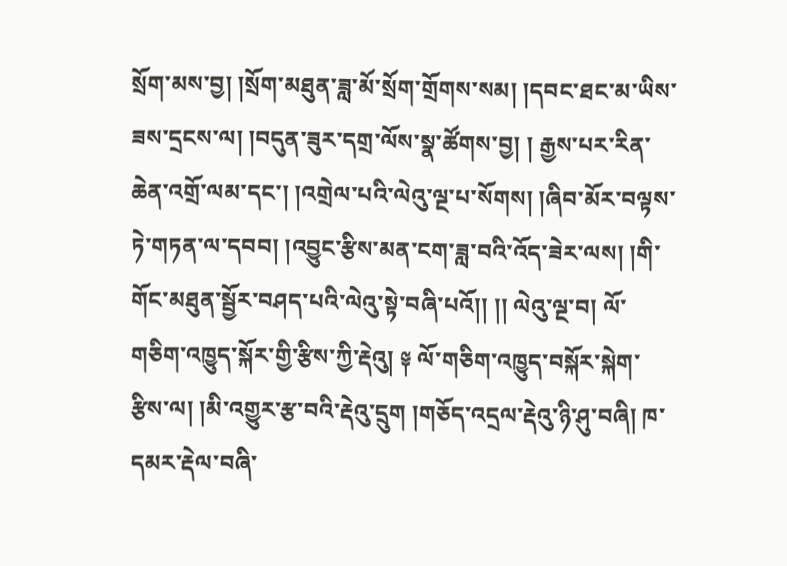སྲོག་མས་བྱ། །སྲོག་མཐུན་ཟླ་མོ་སྲོག་གྲོགས་སམ། །དབང་ཐང་མ་ཡིས་ཟས་དྲངས་ལ། །བདུན་ཟུར་དགྲ་ལོས་སྣ་ཚོགས་བྱ། ། རྒྱས་པར་རིན་ཆེན་འགྲོ་ལམ་དང་། །འགྲེལ་པའི་ལེའུ་ལྔ་པ་སོགས། །ཞིབ་མོར་བལྟས་ཏེ་གཏན་ལ་དབབ། །འབྱུང་རྩིས་མན་ངག་ཟླ་བའི་འོད་ཟེར་ལས། །གི་གོང་མཐུན་སྦྱོར་བཤད་པའི་ལེའུ་སྟེ་བཞི་པའོ།། །། ལེའུ་ལྔ་བ། ལོ་གཅིག་འཁྱུད་སྐོར་གྱི་རྩིས་ཀྱི་རྡེའུ། ༈ ལོ་གཅིག་འཁྱུད་བསྐོར་སྐེག་རྩིས་ལ། །མི་འགྱུར་རྩ་བའི་རྡེའུ་དྲུག །གཅོད་འདྲལ་རྡེའུ་ཉི་ཤུ་བཞི། ཁ་དམར་རྡེལ་བཞི་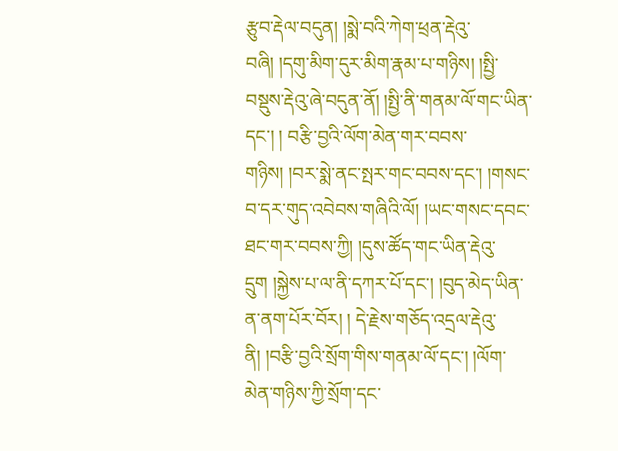རྩུབ་རྡེལ་བདུན། །སྨེ་བའི་ཀེག་ཕྲན་རྡེའུ་བཞི། །དགུ་མིག་དུར་མིག་རྣམ་པ་གཉིས། །སྤྱི་བསྡུས་རྡེའུ་ཞེ་བདུན་ནོ། །སྤྱི་ནི་གནམ་ལོ་གང་ཡིན་དང་། ། བརྩི་བྱའི་ལོག་མེན་གར་བབས་གཉིས། །བར་སྨེ་ནང་སྤར་གང་བབས་དང་། །གསང་བ་དར་གུད་འབེབས་གཞིའི་ལོ། །ཡང་གསང་དབང་ཐང་གར་བབས་ཀྱི། །དུས་ཚོད་གང་ཡིན་རྡེའུ་དྲུག །སྐྱེས་པ་ལ་ནི་དཀར་པོ་དང་། །བུད་མེད་ཡིན་ན་ནག་པོར་བོར། ། དེ་རྗེས་གཅོད་འདྲལ་རྡེའུ་ནི། །བརྩི་བྱའི་སྲོག་གིས་གནམ་ལོ་དང་། །ལོག་མེན་གཉིས་ཀྱི་སྲོག་དང་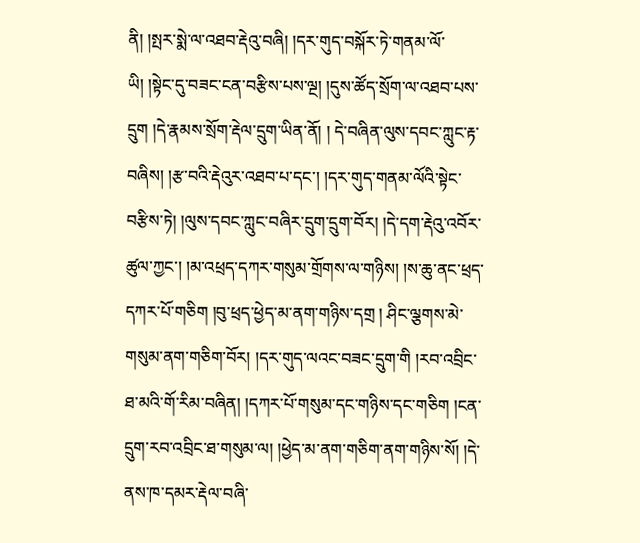ནི། །སྤར་སྨེ་ལ་འཐབ་རྡེའུ་བཞི། །དར་གུད་བསྐོར་ཏེ་གནམ་ལོ་ཡི། །སྟེང་དུ་བཟང་ངན་བརྩིས་པས་ལྔ། །དུས་ཚོད་སྲོག་ལ་འཐབ་པས་དྲུག །དེ་རྣམས་སྲོག་རྡེལ་དྲུག་ཡིན་ནོ། ། དེ་བཞིན་ལུས་དབང་ཀླུང་རྟ་བཞིས། །རྩ་བའི་རྡེའུར་འཐབ་པ་དང་། །དར་གུད་གནམ་ལོའི་སྟེང་བརྩིས་ཏེ། །ལུས་དབང་ཀླུང་བཞིར་དྲུག་དྲུག་བོར། །དེ་དག་རྡེའུ་འབོར་ཚུལ་ཀྱང་། །མ་འཕྲད་དཀར་གསུམ་གྲོགས་ལ་གཉིས། །ས་ཆུ་ནང་ཕྲད་དཀར་པོ་གཅིག །བུ་ཕྲད་ཕྱེད་མ་ནག་གཉིས་དགྲ ། ཤིང་ལྕགས་མེ་གསུམ་ནག་གཅིག་བོར། །དར་གུད་ལའང་བཟང་དྲུག་གི །རབ་འབྲིང་ཐ་མའི་གོ་རིམ་བཞིན། །དཀར་པོ་གསུམ་དང་གཉིས་དང་གཅིག །ངན་དྲུག་རབ་འབྲིང་ཐ་གསུམ་ལ། །ཕྱེད་མ་ནག་གཅིག་ནག་གཉིས་སོ། །དེ་ནས་ཁ་དམར་རྡེལ་བཞི་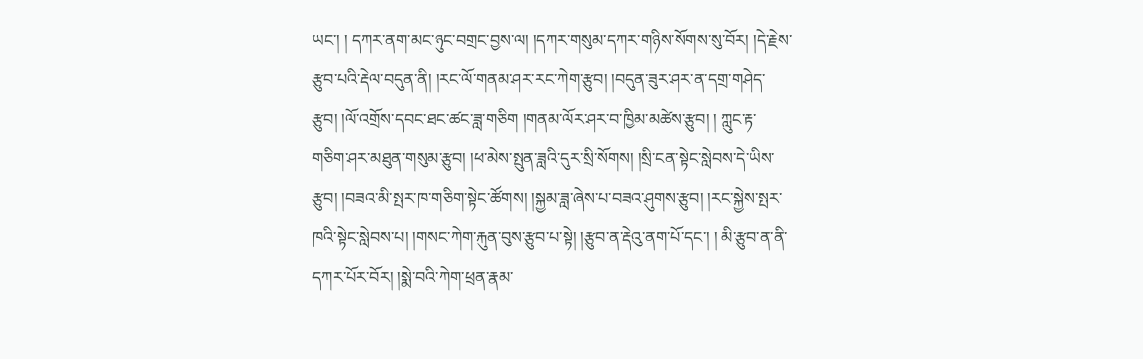ཡང་། ། དཀར་ནག་མང་ཉུང་བགྲང་བྱས་ལ། །དཀར་གསུམ་དཀར་གཉིས་སོགས་སུ་བོར། །དེ་རྗེས་རྩུབ་པའི་རྡེལ་བདུན་ནི། །རང་ལོ་གནམ་ཤར་རང་ཀེག་རྩུབ། །བདུན་ཟུར་ཤར་ན་དགྲ་གཤེད་རྩུབ། །ལོ་འགྲོས་དབང་ཐང་ཚང་ཟླ་གཅིག །གནམ་ལོར་ཤར་བ་ཁྱིམ་མཚེས་རྩུབ། ། ཀླུང་རྟ་གཅིག་ཤར་མཐུན་གསུམ་རྩུབ། །ཕ་མེས་སྤུན་ཟླའི་དུར་སྲི་སོགས། །སྲི་ངན་སྟེང་སླེབས་དེ་ཡིས་རྩུབ། །བཟའ་མི་སྤར་ཁ་གཅིག་སྟེང་ཚོགས། །སྐྱམ་ཟླ་ཞེས་པ་བཟའ་ཤུགས་རྩུབ། །རང་སྐྱེས་སྤར་ཁའི་སྟེང་སླེབས་པ། །གསང་ཀེག་རྐུན་བུས་རྩུབ་པ་སྟེ། །རྩུབ་ན་རྡེའུ་ནག་པོ་དང་། ། མི་རྩུབ་ན་ནི་དཀར་པོར་བོར། །སྨེ་བའི་ཀེག་ཕྲན་རྣམ་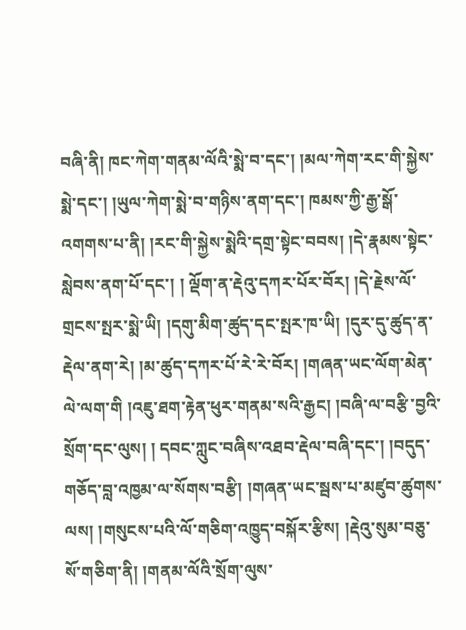བཞི་ནི། ཁང་ཀེག་གནམ་ལོའི་སྨེ་བ་དང་། །མལ་ཀེག་རང་གི་སྐྱེས་སྨེ་དང་། །ཡུལ་ཀེག་སྨེ་བ་གཉིས་ནག་དང་། ཁམས་ཀྱི་རྒྱ་སྒོ་འགགས་པ་ནི། །རང་གི་སྐྱེས་སྨེའི་དགྲ་སྟེང་བབས། །དེ་རྣམས་སྟེང་སླེབས་ནག་པོ་དང་། ། ལྡོག་ན་རྡེའུ་དཀར་པོར་བོར། །དེ་རྗེས་ལོ་གྲངས་སྤར་སྨེ་ཡི། །དགུ་མིག་ཚུད་དང་སྤར་ཁ་ཡི། །དུར་དུ་ཚུད་ན་རྡེལ་ནག་རེ། །མ་ཚུད་དཀར་པོ་རེ་རེ་བོར། །གཞན་ཡང་ལོག་མེན་ལེ་ལག་གི །འཇུ་ཐག་རྟེན་ཕུར་གནམ་སའི་རྒྱང། །བཞི་ལ་བརྩི་བྱའི་སྲོག་དང་ལུས། ། དབང་ཀླུང་བཞིས་འཐབ་རྡེལ་བཞི་དང་། །བདུད་གཅོད་བླ་འཁྱམ་ལ་སོགས་བརྩི། །གཞན་ཡང་སྦས་པ་མཛུབ་ཚུགས་ལས། །གསུངས་པའི་ལོ་གཅིག་འཁྱུད་བསྐོར་རྩིས། །རྡེའུ་སུམ་བཅུ་སོ་གཅིག་ནི། །གནམ་ལོའི་སྲོག་ལུས་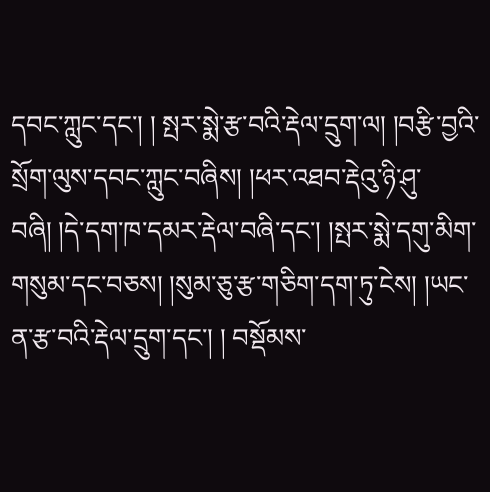དབང་ཀླུང་དང་། ། སྤར་སྨེ་རྩ་བའི་རྡེལ་དྲུག་ལ། །བརྩི་བྱའི་སྲོག་ལུས་དབང་ཀླུང་བཞིས། །ཕར་འཐབ་རྡེའུ་ཉི་ཤུ་བཞི། །དེ་དག་ཁ་དམར་རྡེལ་བཞི་དང་། །སྤར་སྨེ་དགུ་མིག་གསུམ་དང་བཅས། །སུམ་ཅུ་རྩ་གཅིག་དག་ཏུ་ངེས། །ཡང་ན་རྩ་བའི་རྡེལ་དྲུག་དང་། ། བསྡོམས་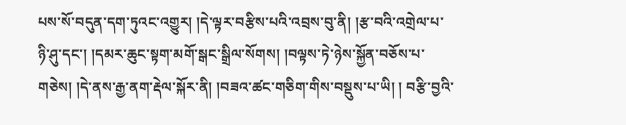པས་སོ་བདུན་དག་ཏུའང་འགྱུར། །དེ་ལྟར་བརྩིས་པའི་འབྲས་བུ་ནི། །རྩ་བའི་འགྲེལ་པ་ཉི་ཤུ་དང་། །དམར་ཆུང་སྟག་མགོ་སྒང་སྒྲིལ་སོགས། །བལྟས་ཏེ་ཉེས་སྐྱོན་བཅོས་པ་གཅེས། །དེ་ནས་རྒྱ་ནག་རྡེལ་སྐོར་ནི། །བཟའ་ཚང་གཅིག་གིས་བསྡུས་པ་ཡི། ། བརྩི་བྱའི་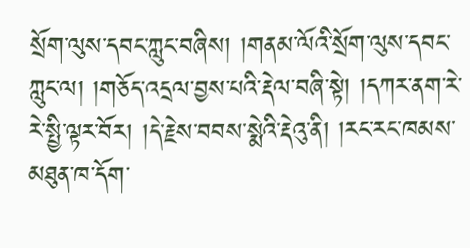སྲོག་ལུས་དབང་ཀླུང་བཞིས། །གནམ་ལོའི་སྲོག་ལུས་དབང་ཀླུང་ལ། །གཅོད་འདྲལ་བྱས་པའི་རྡེལ་བཞི་སྟེ། །དཀར་ནག་རེ་རེ་སྤྱི་ལྟར་བོར། །དེ་རྗེས་བབས་སྨེའི་རྡེའུ་ནི། །རང་རང་ཁམས་མཐུན་ཁ་དོག་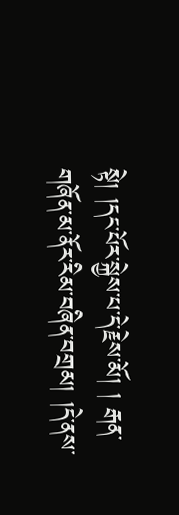སྟེ། །དང་པོར་སྐྱེས་པ་དེ་རྗེས་མོ། ། རྒན་གཞོན་མ་ནོར་རིམ་བཞིན་བགྲམ། །དེ་ནས་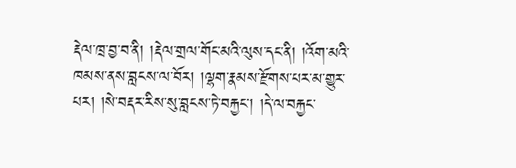རྡེལ་ཁྲ་བྱ་བ་ནི། །རྡེལ་གྲལ་གོང་མའི་ལུས་དང་ནི། །འོག་མའི་ཁམས་ནས་བླངས་ལ་བོར། །ལྷག་རྣམས་རྫོགས་པར་མ་གྱུར་པར། །སེ་བརྡར་རིས་སུ་བླངས་ཏེ་བརྐྱང། །དེ་ལ་བརྐྱང་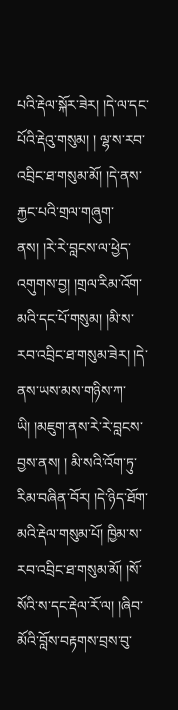པའི་རྡེལ་སྐོར་ཟེར། །དེ་ལ་དང་པོའི་རྡེའུ་གསུམ། ། ལྷ་ས་རབ་འབྲིང་ཐ་གསུམ་མོ། །དེ་ནས་རྐྱང་པའི་གྲལ་གཞུག་ནས། །རེ་རེ་བླངས་ལ་ཕྱེད་འགུགས་བྱ། །གྲལ་རིམ་འོག་མའི་དང་པོ་གསུམ། །མི་ས་རབ་འབྲིང་ཐ་གསུམ་ཟེར། །དེ་ནས་ཡས་མས་གཉིས་ཀ་ཡི། །མཇུག་ནས་རེ་རེ་བླངས་བྱས་ནས། ། མི་སའི་འོག་ཏུ་རིམ་བཞིན་བོར། །དེ་ཉིད་ཐོག་མའི་རྡེལ་གསུམ་པོ། ཁྱིམ་ས་རབ་འབྲིང་ཐ་གསུམ་མོ། །སོ་སོའི་ས་དང་རྡེལ་རོ་ལ། །ཞིབ་མོའི་བློས་བརྟགས་བྲས་བུ་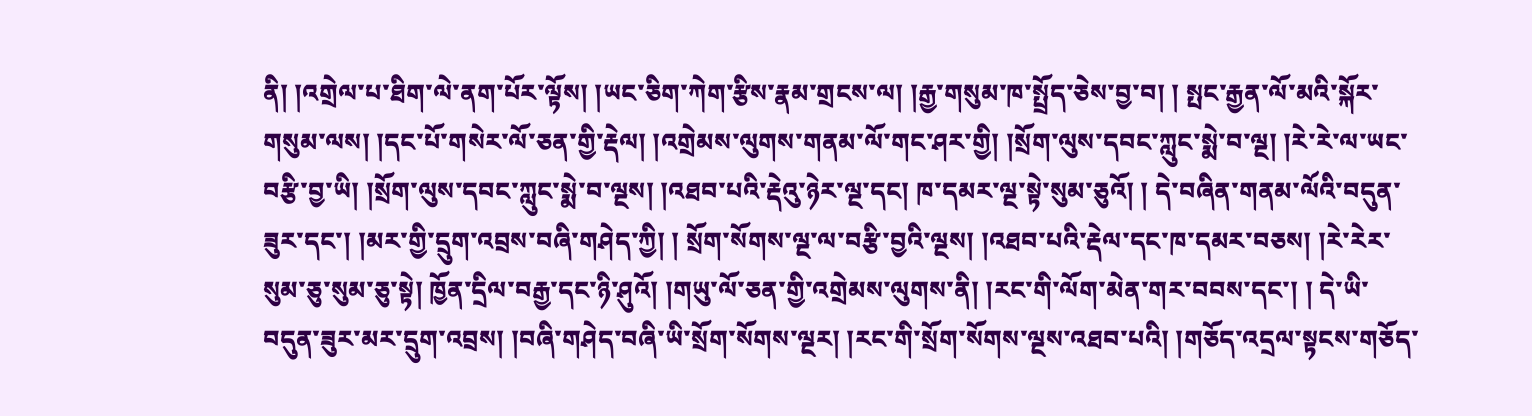ནི། །འགྲེལ་པ་ཐིག་ལེ་ནག་པོར་ལྟོས། །ཡང་ཅིག་ཀེག་རྩིས་རྣམ་གྲངས་ལ། །རྒྱ་གསུམ་ཁ་སྤྲོད་ཅེས་བྱ་བ། ། སྤང་རྒྱན་ལོ་མའི་སྐོར་གསུམ་ལས། །དང་པོ་གསེར་ལོ་ཅན་གྱི་རྡེལ། །འགྲེམས་ལུགས་གནམ་ལོ་གང་ཤར་གྱི། །སྲོག་ལུས་དབང་ཀླུང་སྨེ་བ་ལྔ། །རེ་རེ་ལ་ཡང་བརྩི་བྱ་ཡི། །སྲོག་ལུས་དབང་ཀླུང་སྨེ་བ་ལྔས། །འཐབ་པའི་རྡེའུ་ཉེར་ལྔ་དང། ཁ་དམར་ལྔ་སྟེ་སུམ་ཅུའོ། ། དེ་བཞིན་གནམ་ལོའི་བདུན་ཟུར་དང་། །མར་གྱི་དྲུག་འབྲས་བཞི་གཤེད་ཀྱི། ། སྲོག་སོགས་ལྔ་ལ་བརྩི་བྱའི་ལྔས། །འཐབ་པའི་རྡེལ་དང་ཁ་དམར་བཅས། །རེ་རེར་སུམ་ཅུ་སུམ་ཅུ་སྟེ། ཁྱོན་དྲིལ་བརྒྱ་དང་ཉི་ཤུའོ། །གཡུ་ལོ་ཅན་གྱི་འགྲེམས་ལུགས་ནི། །རང་གི་ལོག་མེན་གར་བབས་དང་། ། དེ་ཡི་བདུན་ཟུར་མར་དྲུག་འབྲས། །བཞི་གཤེད་བཞི་ཡི་སྲོག་སོགས་ལྔར། །རང་གི་སྲོག་སོགས་ལྔས་འཐབ་པའི། །གཅོད་འདྲལ་སྟངས་གཅོད་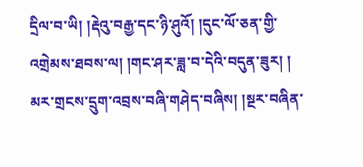དྲིལ་བ་ཡི། །རྡེའུ་བརྒྱ་དང་ཉི་ཤུའོ། །དུང་ལོ་ཅན་གྱི་འགྲེམས་ཐབས་ལ། །གང་ཤར་ཟླ་བ་དེའི་བདུན་ཟུར། ། མར་གྲངས་དྲུག་འབྲས་བཞི་གཤེད་བཞིས། །སྔར་བཞིན་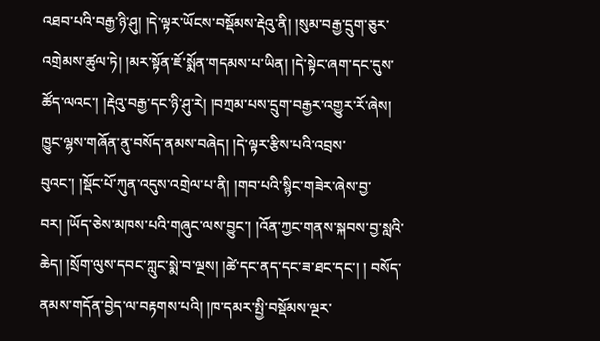འཐབ་པའི་བརྒྱ་ཉི་ཤུ། །དེ་ལྟར་ཡོངས་བསྡོམས་རྡེའུ་ནི། །སུམ་བརྒྱ་དྲུག་ཅུར་འགྲེམས་ཚུལ་ཏེ། །མར་སྟོན་ཇོ་སྨོན་གདམས་པ་ཡིན། །དེ་སྟེང་ཞག་དང་དུས་ཚོད་ལའང་། །རྡེའུ་བརྒྱ་དང་ཉི་ཤུ་རེ། །བཀྲམ་པས་དྲུག་བརྒྱར་འགྱུར་རོ་ཞེས། ཁྱུང་ལྷས་གཞོན་ནུ་བསོད་ནམས་བཞེད། །དེ་ལྟར་རྩིས་པའི་འབྲས་བུའང་། །སྡོང་པོ་ཀུན་འདུས་འགྲེལ་པ་ནི། །གབ་པའི་སྙིང་གཟེར་ཞེས་བྱ་བར། །ཡོད་ཅེས་མཁས་པའི་གཞུང་ལས་བྱུང་། །འོན་ཀྱང་གནས་སྐབས་བྱ་སླའི་ཆེད། །སྲོག་ལུས་དབང་ཀླུང་སྨེ་བ་ལྔས། །ཚེ་དང་ནད་དང་ཟ་ཐང་དང་། ། བསོད་ནམས་གདོན་བྱེད་ལ་བརྟགས་པའི། །ཁ་དམར་སྤྱི་བསྡོམས་ལྔར་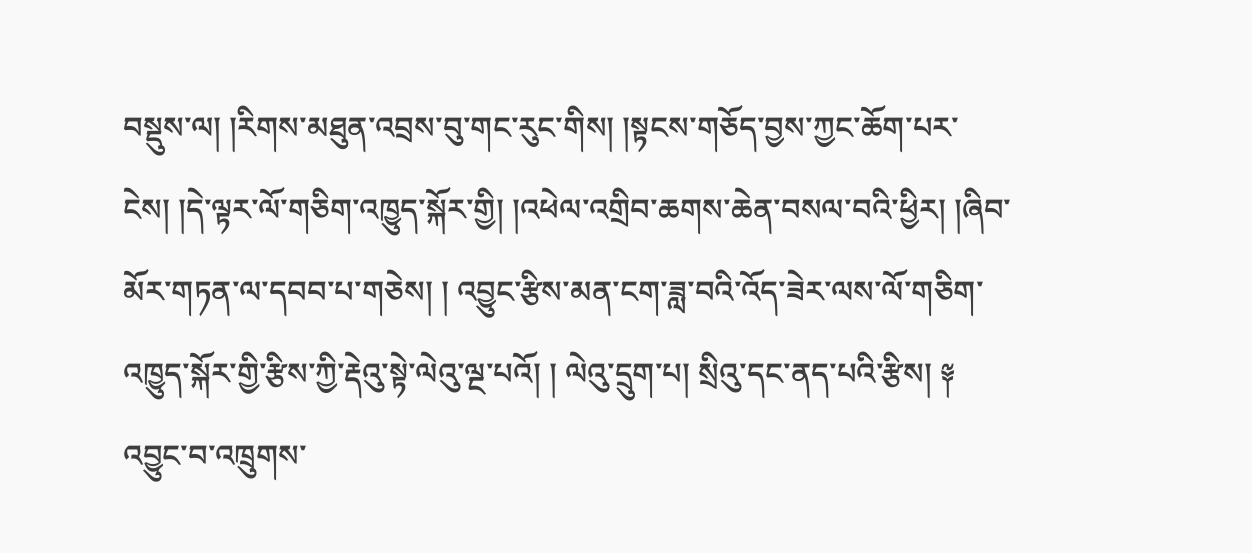བསྡུས་ལ། །རིགས་མཐུན་འབྲས་བུ་གང་རུང་གིས། །སྟངས་གཅོད་བྱས་ཀྱང་ཆོག་པར་ངེས། །དེ་ལྟར་ལོ་གཅིག་འཁྱུད་སྐོར་གྱི། །འཕེལ་འགྲིབ་ཆགས་ཆེན་བསལ་བའི་ཕྱིར། །ཞིབ་མོར་གཏན་ལ་དབབ་པ་གཅེས། ། འབྱུང་རྩིས་མན་ངག་ཟླ་བའི་འོད་ཟེར་ལས་ལོ་གཅིག་འཁྱུད་སྐོར་གྱི་རྩིས་ཀྱི་རྡེའུ་སྟེ་ལེའུ་ལྔ་པའོ། ། ལེའུ་དྲུག་པ། སྲིའུ་དང་ནད་པའི་རྩིས། ༈ འབྱུང་བ་འཁྲུགས་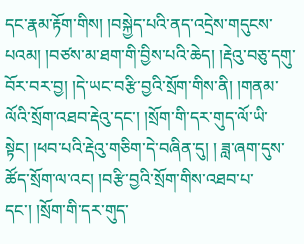དང་རྣམ་རྟོག་གིས། །བསྐྱེད་པའི་ནད་འདྲེས་གདུངས་པའམ། །བཙས་མ་ཐག་གི་བྱིས་པའི་ཆེད། །རྡེའུ་བཅུ་དགུ་བོར་བར་བྱ། །དེ་ཡང་བརྩི་བྱའི་སྲོག་གིས་ནི། །གནམ་ལོའི་སྲོག་འཐབ་རྡེའུ་དང་། །སྲོག་གི་དར་གུད་ལོ་ཡི་སྟེང། །ཕབ་པའི་རྡེའུ་གཅིག་དེ་བཞིན་དུ། ། ཟླ་ཞག་དུས་ཚོད་སྲོག་ལ་འང། །བརྩི་བྱའི་སྲོག་གིས་འཐབ་པ་དང་། །སྲོག་གི་དར་གུད་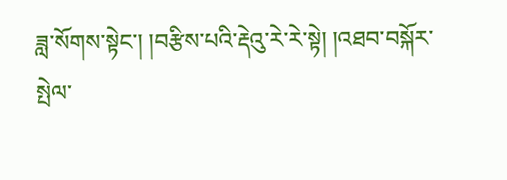ཟླ་སོགས་སྟེང་། །བརྩིས་པའི་རྡེའུ་རེ་རེ་སྟེ། །འཐབ་བསྐོར་སྤེལ་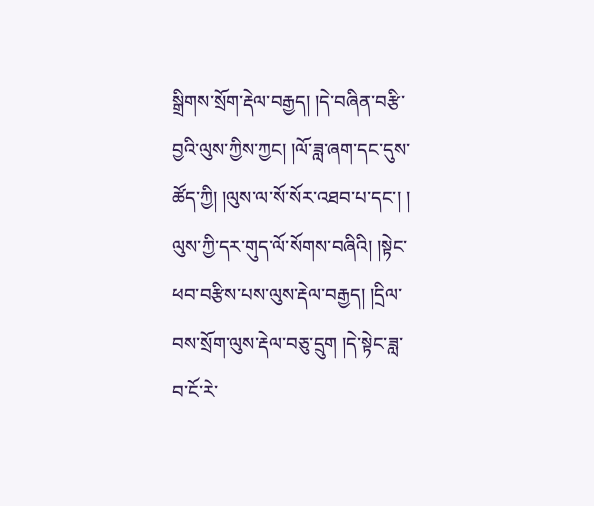སྒྲིགས་སྲོག་རྡེལ་བརྒྱད། །དེ་བཞིན་བརྩི་བྱའི་ལུས་ཀྱིས་ཀྱང། །ལོ་ཟླ་ཞག་དང་དུས་ཚོད་ཀྱི། །ལུས་ལ་སོ་སོར་འཐབ་པ་དང་། ། ལུས་ཀྱི་དར་གུད་ལོ་སོགས་བཞིའི། །སྟེང་ཕབ་བརྩིས་པས་ལུས་རྡེལ་བརྒྱད། །དྲིལ་བས་སྲོག་ལུས་རྡེལ་བཅུ་དྲུག །དེ་སྟེང་ཟླ་བ་ངོ་རེ་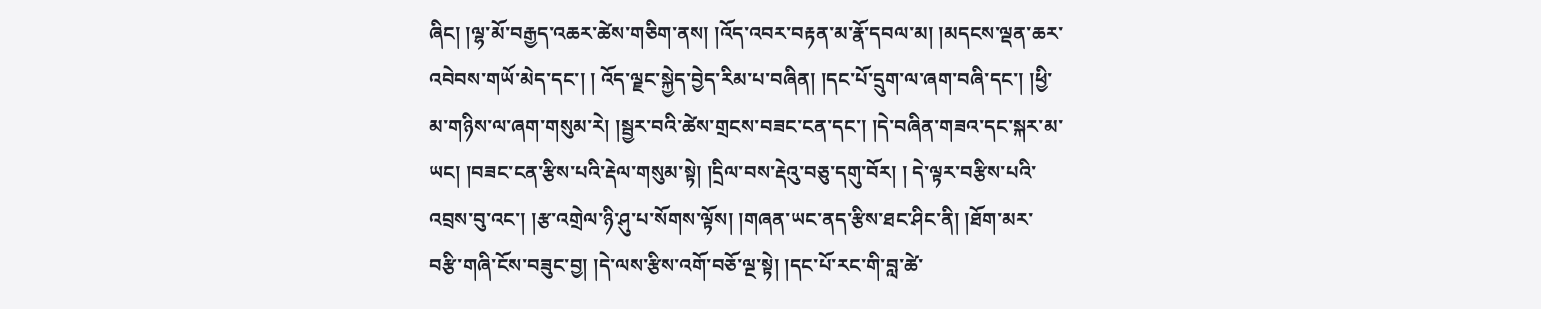ཞིང། །ལྷ་མོ་བརྒྱད་འཆར་ཚེས་གཅིག་ནས། །འོད་འབར་བརྟན་མ་རྣོ་དབལ་མ། །མདངས་ལྡན་ཆར་འབེབས་གཡོ་མེད་དང་། ། འོད་ལྗང་སྐྱེད་བྱེད་རིམ་པ་བཞིན། །དང་པོ་དྲུག་ལ་ཞག་བཞི་དང་། །ཕྱི་མ་གཉིས་ལ་ཞག་གསུམ་རེ། །སྦྱར་བའི་ཚེས་གྲངས་བཟང་ངན་དང་། །དེ་བཞིན་གཟའ་དང་སྐར་མ་ཡང། །བཟང་ངན་རྩིས་པའི་རྡེལ་གསུམ་སྟེ། །དྲིལ་བས་རྡེའུ་བཅུ་དགུ་བོར། ། དེ་ལྟར་བརྩིས་པའི་འབྲས་བུ་འང་། །རྩ་འགྲེལ་ཉི་ཤུ་པ་སོགས་ལྟོས། །གཞན་ཡང་ནད་རྩིས་ཐང་ཤིང་ནི། །ཐོག་མར་བརྩི་གཞི་ངོས་བཟུང་བྱ། །དེ་ལས་རྩིས་འགོ་བཅོ་ལྔ་སྟེ། །དང་པོ་རང་གི་བླ་ཚེ་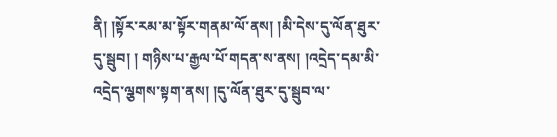ནི། །སྟོར་རམ་མ་སྟོར་གནམ་ལོ་ནས། །མི་དེས་དུ་ལོན་ཐུར་དུ་སྦུབ། ། གཉིས་པ་རྒྱལ་པོ་གདན་ས་ནས། །འདྲེད་དམ་མི་འདྲེད་ལྕགས་སྟག་ནས། །དུ་ལོན་ཐུར་དུ་སྦུབ་ལ་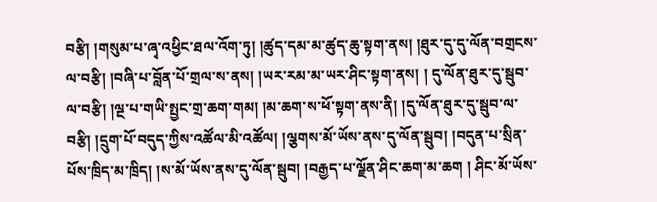བརྩི། །གསུམ་པ་ཞྭ་འཕྱིང་ཐལ་འོག་ཏུ། །ཚུད་དམ་མ་ཚུད་ཆུ་སྟག་ནས། །ཐུར་དུ་དུ་ལོན་བགྲངས་ལ་བརྩི། །བཞི་པ་བློན་པོ་གྲལ་ས་ནས། །ཡར་རམ་མ་ཡར་ཤིང་སྟག་ནས། ། དུ་ལོན་ཐུར་དུ་སྦུབ་ལ་བརྩི། །ལྔ་པ་གཡི་སྤྱང་གྲ་ཆག་གམ། །མ་ཆག་ས་ཕོ་སྟག་ནས་ནི། །དུ་ལོན་ཐུར་དུ་སྦུབ་ལ་བརྩི། །དྲུག་པོ་བདུད་ཀྱིས་འཚོལ་མི་འཚོལ། །ལྕགས་མོ་ཡོས་ནས་དུ་ལོན་སྦུབ། །བདུན་པ་སྲིན་པོས་ཁྲིད་མ་ཁྲིད། །ས་མོ་ཡོས་ནས་དུ་ལོན་སྦུབ། །བརྒྱད་པ་ལྗོན་ཤིང་ཆག་མ་ཆག ། ཤིང་མོ་ཡོས་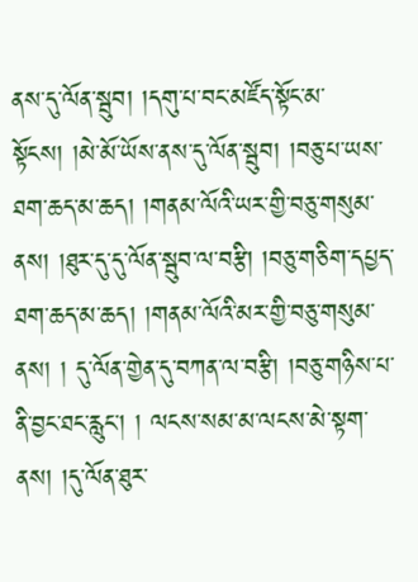ནས་དུ་ལོན་སྦུབ། །དགུ་པ་བང་མཛོད་སྟོང་མ་སྟོངས། །མེ་མོ་ཡོས་ནས་དུ་ལོན་སྦུབ། །བཅུ་པ་ཡས་ཐག་ཆད་མ་ཆད། །གནམ་ལོའི་ཡར་གྱི་བཅུ་གསུམ་ནས། །ཐུར་དུ་དུ་ལོན་སྦུབ་ལ་བརྩི། །བཅུ་གཅིག་དཔྱད་ཐག་ཆད་མ་ཆད། །གནམ་ལོའི་མར་གྱི་བཅུ་གསུམ་ནས། ། དུ་ལོན་གྱེན་དུ་བཀན་ལ་བརྩི། །བཅུ་གཉིས་པ་ནི་བྱང་ཐང་རླུང་། ། ལངས་སམ་མ་ལངས་མེ་སྟག་ནས། །དུ་ལོན་ཐུར་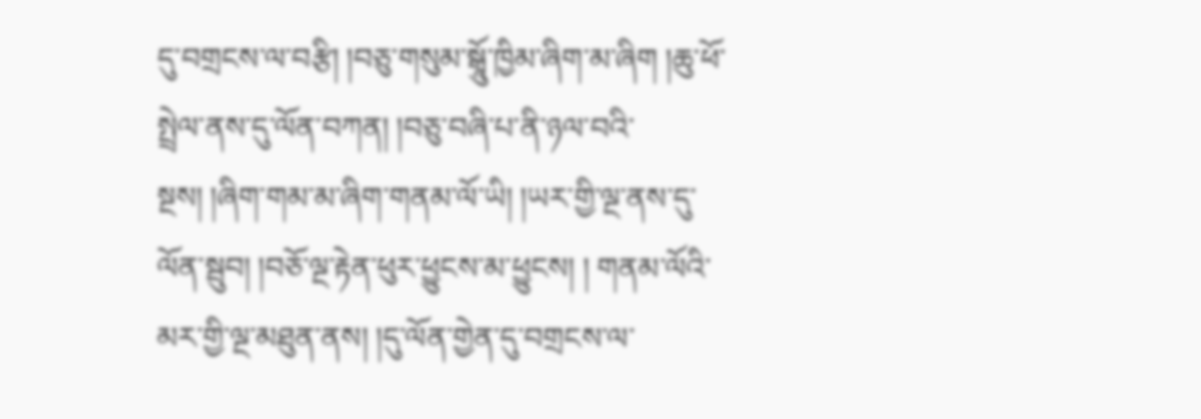དུ་བགྲངས་ལ་བརྩི། །བཅུ་གསུམ་སྒཱོུ་ཁྱིམ་ཞིག་མ་ཞིག །ཆུ་ཕོ་སྤྲེལ་ནས་དུ་ལོན་བཀན། །བཅུ་བཞི་པ་ནི་ཉལ་བའི་སྔས། །ཞིག་གམ་མ་ཞིག་གནམ་ལོ་ཡི། །ཡར་གྱི་ལྔ་ནས་དུ་ལོན་སྦུབ། །བཅོ་ལྔ་རྟེན་ཕུར་ཕྱུངས་མ་ཕྱུངས། ། གནམ་ལོའི་མར་གྱི་ལྔ་མཐུན་ནས། །དུ་ལོན་གྱེན་དུ་བགྲངས་ལ་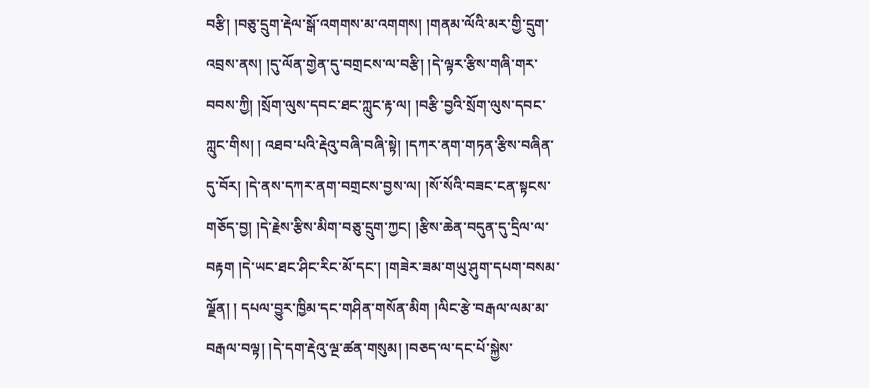བརྩི། །བཅུ་དྲུག་རྡེལ་སྒོ་འགགས་མ་འགགས། །གནམ་ལོའི་མར་གྱི་དྲུག་འབྲས་ནས། །དུ་ལོན་གྱེན་དུ་བགྲངས་ལ་བརྩི། །དེ་ལྟར་རྩིས་གཞི་གར་བབས་ཀྱི། །སྲོག་ལུས་དབང་ཐང་ཀླུང་རྟ་ལ། །བརྩི་བྱའི་སྲོག་ལུས་དབང་ཀླུང་གིས། ། འཐབ་པའི་རྡེའུ་བཞི་བཞི་སྟེ། །དཀར་ནག་གཏན་རྩིས་བཞིན་དུ་བོར། །དེ་ནས་དཀར་ནག་བགྲངས་བྱས་ལ། །སོ་སོའི་བཟང་ངན་སྟངས་གཅོད་བྱ། །དེ་རྗེས་རྩིས་མིག་བཅུ་དྲུག་ཀྱང། །རྩིས་ཆེན་བདུན་དུ་དྲིལ་ལ་བརྟག །དེ་ཡང་ཐང་ཤིང་རིང་མོ་དང་། །གཟེར་ཟམ་གཡུ་ཤུག་དཔག་བསམ་ལྗོན། ། དཔལ་བྱུར་ཁྱིམ་དང་གཤིན་གསོན་མིག །ལིང་རྩེ་བརྒལ་ལམ་མ་བརྒལ་བལྟ། །དེ་དག་རྡེའུ་ལྔ་ཚན་གསུམ། །བཅད་ལ་དང་པོ་སྐྱེས་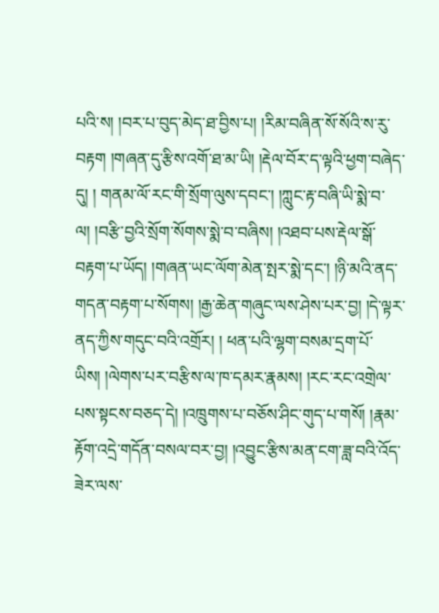པའི་ས། །བར་པ་བུད་མེད་ཐ་བྱིས་པ། །རིམ་བཞིན་སོ་སོའི་ས་རུ་བརྟག །གཞན་དུ་རྩིས་འགོ་ཐ་མ་ཡི། །རྡེལ་བོར་ད་ལྟའི་ཕྱག་བཞེད་དུ། ། གནམ་ལོ་རང་གི་སྲོག་ལུས་དབང་། །ཀླུང་རྟ་བཞི་ཡི་སྨེ་བ་ལ། །བརྩི་བྱའི་སྲོག་སོགས་སྨེ་བ་བཞིས། །འཐབ་པས་རྡེལ་སྒོ་བརྟག་པ་ཡོད། །གཞན་ཡང་ལོག་མེན་སྤར་སྨེ་དང་། །ཉི་མའི་ནད་གདན་བརྟག་པ་སོགས། །རྒྱ་ཆེན་གཞུང་ལས་ཤེས་པར་བྱ། །དེ་ལྟར་ནད་ཀྱིས་གདུང་བའི་འགྲོར། ། ཕན་པའི་ལྷག་བསམ་དྲག་པོ་ཡིས། །ལེགས་པར་བརྩིས་ལ་ཁ་དམར་རྣམས། །རང་རང་འགྲེལ་པས་སྟངས་བཅད་དེ། །འཁྲུགས་པ་བཅོས་ཤིང་གུད་པ་གསོ། །རྣམ་རྟོག་འདྲེ་གདོན་བསལ་བར་བྱ། །འབྱུང་རྩིས་མན་ངག་ཟླ་བའི་འོད་ཟེར་ལས་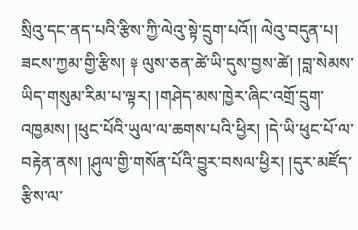སྲིའུ་དང་ནད་པའི་རྩིས་ཀྱི་ལེའུ་སྟེ་དྲུག་པའོ།། ལེའུ་བདུན་པ། ཟངས་ཀྱམ་གྱི་རྩིས། ༈ ལུས་ཅན་ཚེ་ཡི་དུས་བྱས་ཚེ། །བླ་སེམས་ཡིད་གསུམ་རིམ་པ་ལྟར། །གཤེད་མས་ཁྱེར་ཞིང་འགྲོ་དྲུག་འཁྱམས། །ཕུང་པོའི་ཡུལ་ལ་ཆགས་པའི་ཕྱིར། །དེ་ཡི་ཕུང་པོ་ལ་བརྟེན་ནས། །ཤུལ་གྱི་གསོན་པོའི་བྱུར་བསལ་ཕྱིར། །དུར་མཛོད་རྩིས་ལ་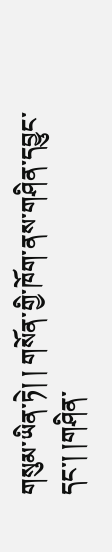གསུམ་ཡིན་ཏེ། ། གསོན་གྱི་ཁོག་ནས་གཤིན་དབྱུང་དང་། །གཤིན་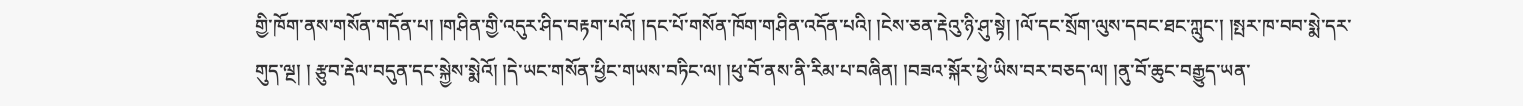གྱི་ཁོག་ནས་གསོན་གདོན་པ། །གཤིན་གྱི་འདུར་ཤིད་བརྟག་པའོ། །དང་པོ་གསོན་ཁོག་གཤིན་འདོན་པའི། །ངེས་ཅན་རྡེའུ་ཉི་ཤུ་སྟེ། །ལོ་དང་སྲོག་ལུས་དབང་ཐང་ཀླུང་། །སྤར་ཁ་བབ་སྨེ་དར་གུད་ལྔ། ། རྩུབ་རྡེལ་བདུན་དང་སྐྱེས་སྨེའོ། །དེ་ཡང་གསོན་ཕྱིང་གཡས་བཏིང་ལ། །ཕུ་བོ་ནས་ནི་རིམ་པ་བཞིན། །བཟའ་སྐོར་ཕྱེ་ཡིས་བར་བཅད་ལ། །ནུ་བོ་ཆུང་བརྒྱུད་ཡན་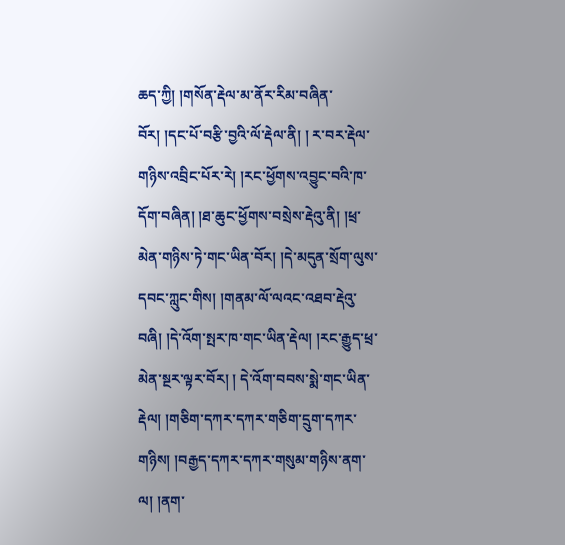ཆད་ཀྱི། །གསོན་རྡེལ་མ་ནོར་རིམ་བཞིན་བོར། །དང་པོ་བརྩི་བྱའི་ལོ་རྡེལ་ནི། ། ར་བར་རྡེལ་གཉིས་འབྲིང་པོར་རེ། །རང་ཕྱོགས་འབྱུང་བའི་ཁ་དོག་བཞིན། །ཐ་ཆུང་ཕྱོགས་བསྲེས་རྡེའུ་ནི། །ཕྲ་མེན་གཉིས་ཏེ་གང་ཡིན་བོར། །དེ་མདུན་སྲོག་ལུས་དབང་ཀླུང་གིས། །གནམ་ལོ་ལའང་འཐབ་རྡེའུ་བཞི། །དེ་འོག་སྤར་ཁ་གང་ཡིན་རྡེལ། །རང་རྒྱུད་ཕྲ་མེན་སྔར་ལྟར་བོར། ། དེ་འོག་བབས་སྨེ་གང་ཡིན་རྡེལ། །གཅིག་དཀར་དཀར་གཅིག་དྲུག་དཀར་གཉིས། །བརྒྱད་དཀར་དཀར་གསུམ་གཉིས་ནག་ལ། །ནག་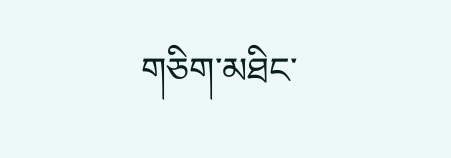གཅིག་མཐིང་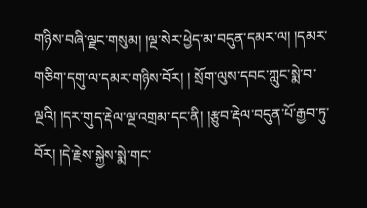གཉིས་བཞི་ལྗང་གསུམ། །ལྔ་སེར་ཕྱེད་མ་བདུན་དམར་ལ། །དམར་གཅིག་དགུ་ལ་དམར་གཉིས་བོར། ། སྲོག་ལུས་དབང་ཀླུང་སྨེ་བ་ལྔའི། །དར་གུད་རྡེལ་ལྔ་འགྲམ་དང་ནི། །རྩུབ་རྡེལ་བདུན་པོ་རྒྱབ་ཏུ་བོར། །དེ་རྗེས་སྐྱེས་སྨེ་གང་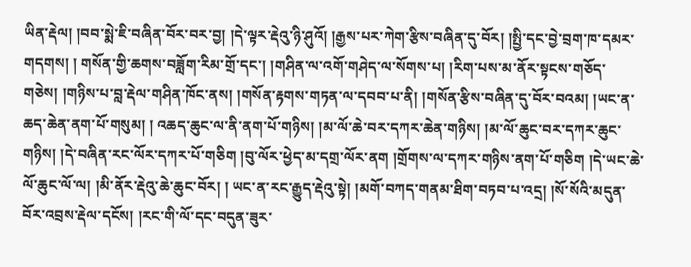ཡིན་རྡེལ། །བབ་སྨེ་ཇི་བཞིན་བོར་བར་བྱ། །དེ་ལྟར་རྡེའུ་ཉི་ཤུའོ། །རྒྱས་པར་ཀེག་རྩིས་བཞིན་དུ་བོར། །སྤྱི་དང་བྱེ་བྲག་ཁ་དམར་གདགས། ། གསོན་གྱི་ཆགས་བཟློག་རིམ་གྲོ་དང་། །གཤིན་ལ་འགོ་གཤེད་ལ་སོགས་པ། །རིག་པས་མ་ནོར་སྟངས་གཅོད་གཅེས། །གཉིས་པ་བླ་རྡེལ་གཤིན་ཁོང་ནས། །གསོན་རྟགས་གཏན་ལ་དབབ་པ་ནི། །གསོན་རྩིས་བཞིན་དུ་བོར་བའམ། །ཡང་ན་ཆད་ཆེན་ནག་པོ་གསུམ། ། འཆད་ཆུང་ལ་ནི་ནག་པོ་གཉིས། །མ་ལོ་ཆེ་བར་དཀར་ཆེན་གཉིས། །མ་ལོ་ཆུང་བར་དཀར་ཆུང་གཉིས། །དེ་བཞིན་རང་ལོར་དཀར་པོ་གཅིག །བུ་ལོར་ཕྱེད་མ་དགྲ་ལོར་ནག །གྲོགས་ལ་དཀར་གཉིས་ནག་པོ་གཅིག །དེ་ཡང་ཆེ་ལོ་ཆུང་ལོ་ལ། །མི་ནོར་རྡེའུ་ཆེ་ཆུང་བོར། ། ཡང་ན་རང་རྒྱུད་རྡེའུ་སྟེ། །མགོ་བཀད་གནམ་ཐིག་བཏབ་པ་འདྲ། །སོ་སོའི་མདུན་བོར་འབྲས་རྡེལ་དངོས། །རང་གི་ལོ་དང་བདུན་ཟུར་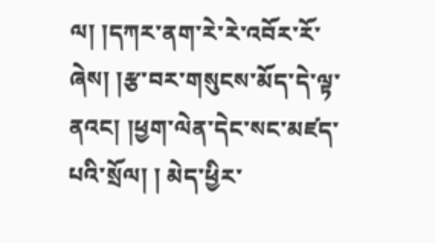ལ། །དཀར་ནག་རེ་རེ་འབོར་རོ་ཞེས། །རྩ་བར་གསུངས་མོད་དེ་ལྟ་ནའང། །ཕྱག་ལེན་དེང་སང་མཛད་པའི་སྲོལ། ། མེད་ཕྱིར་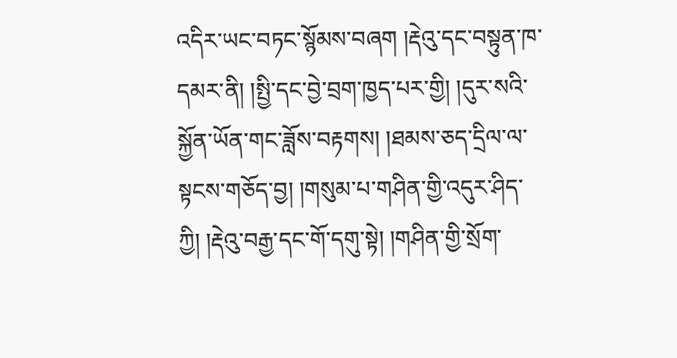འདིར་ཡང་བཏང་སྙོམས་བཞག །རྡེའུ་དང་བསྟུན་ཁ་དམར་ནི། །སྤྱི་དང་བྱེ་བྲག་ཁྱད་པར་གྱི། །དུར་སའི་སྐྱོན་ཡོན་གང་ཟློས་བརྟགས། །ཐམས་ཅད་དྲིལ་ལ་སྟངས་གཅོད་བྱ། །གསུམ་པ་གཤིན་གྱི་འདུར་ཤིད་ཀྱི། །རྡེའུ་བརྒྱ་དང་གོ་དགུ་སྟེ། །གཤིན་གྱི་སྲོག་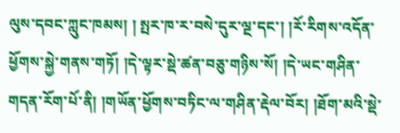ལུས་དབང་ཀླུང་ཁམས། ། སྤར་ཁ་ར་བསེ་དུར་ལྔ་དང་། །རོ་རིགས་འདོན་ཕྱོགས་སྐྱེ་གནས་གཏོ། །དེ་ལྟར་སྡེ་ཚན་བཅུ་གཉིས་སོ། །དེ་ཡང་གཤིན་གདན་རོག་པོ་ནི། །གཡོན་ཕྱོགས་བཏིང་ལ་གཤིན་རྡེལ་བོར། །ཐོག་མའི་སྡེ་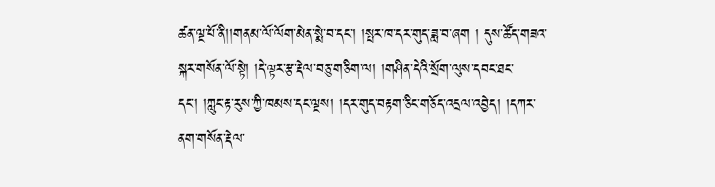ཚན་ལྔ་པོ་ནི།།གནམ་ལོ་ལོག་མེན་སྨེ་བ་དང་། །སྤར་ཁ་དར་གུད་ཟླ་བ་ཞག ། དུས་ཚོད་གཟའ་སྐར་གསོན་ལོ་སྟེ། །དེ་ལྟར་རྩ་རྡེལ་བཅུ་གཅིག་ལ། །གཤིན་དེའི་སྲོག་ལུས་དབང་ཐང་དང་། །ཀླུང་རྟ་རུས་ཀྱི་ཁམས་དང་ལྔས། །དར་གུད་བརྟག་ཅིང་གཅོད་འདྲལ་འབྱེད། །དཀར་ནག་གསོན་རྡེལ་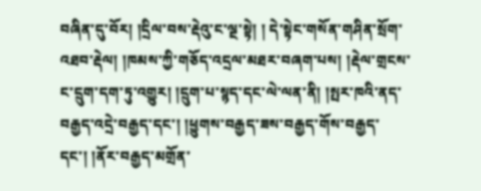བཞིན་དུ་བོར། །དྲིལ་བས་རྡེའུ་ང་ལྔ་སྟེ། ། དེ་སྟེང་གསོན་གཤིན་སྲོག་འཐབ་རྡེལ། །ཁམས་ཀྱི་གཅོད་འདྲལ་མཐར་བཞག་པས། །རྡེལ་གྲངས་ང་དྲུག་དག་ཏུ་འགྱུར། །དྲུག་པ་སྙད་དང་ལེ་ལན་ནི། །སྤར་ཁའི་ནད་བརྒྱད་འདྲེ་བརྒྱད་དང་། །ཕྱུགས་བརྒྱད་ཟས་བརྒྱད་གོས་བརྒྱད་དང་། །ནོར་བརྒྱད་མགྲོན་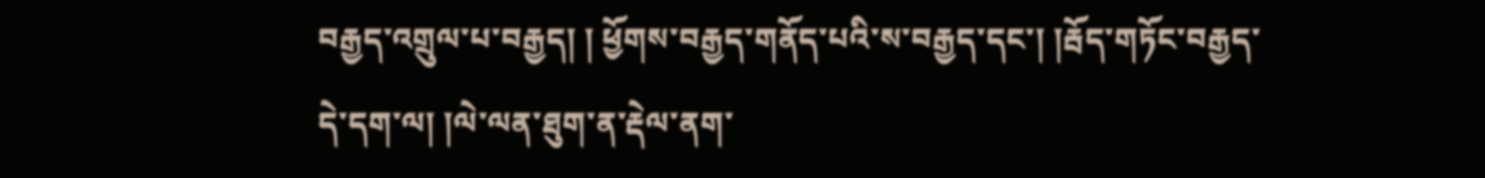བརྒྱད་འགྲུལ་པ་བརྒྱད། ། ཕྱོགས་བརྒྱད་གནོད་པའི་ས་བརྒྱད་དང་། །རྦོད་གཏོང་བརྒྱད་དེ་དག་ལ། །ལེ་ལན་ཐུག་ན་རྡེལ་ནག་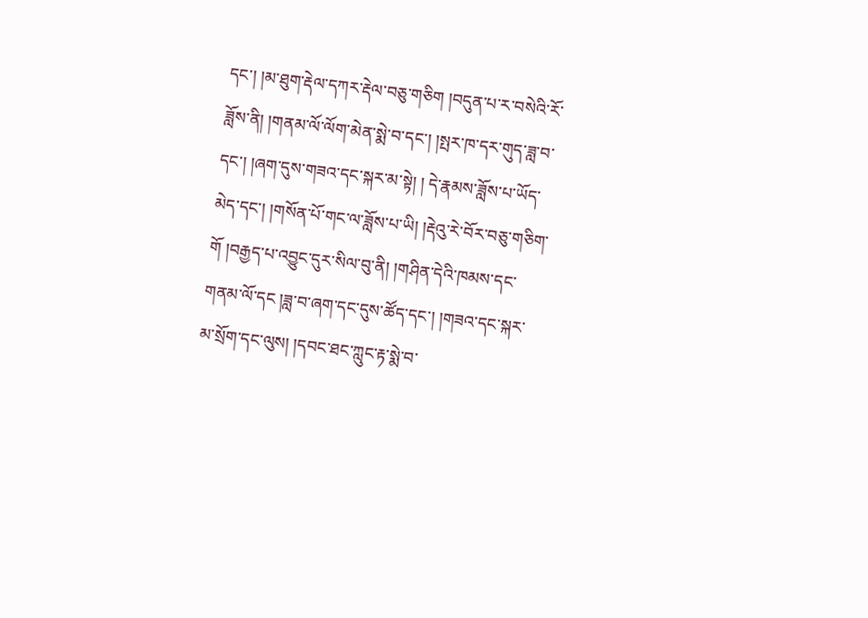དང་། །མ་ཐུག་རྡེལ་དཀར་རྡེལ་བཅུ་གཅིག །བདུན་པ་ར་བསེའི་རོ་ཟློས་ནི། །གནམ་ལོ་ལོག་མེན་སྨེ་བ་དང་། །སྤར་ཁ་དར་གུད་ཟླ་བ་དང་། །ཞག་དུས་གཟའ་དང་སྐར་མ་སྟེ། ། དེ་རྣམས་ཟློས་པ་ཡོད་མེད་དང་། །གསོན་པོ་གང་ལ་ཟློས་པ་ཡི། །རྡེའུ་རེ་བོར་བཅུ་གཅིག་གོ །བརྒྱད་པ་འབྱུང་དུར་སིལ་བུ་ནི། །གཤིན་དེའི་ཁམས་དང་གནམ་ལོ་དང །ཟླ་བ་ཞག་དང་དུས་ཚོད་དང་། །གཟའ་དང་སྐར་མ་སྲོག་དང་ལུས། །དབང་ཐང་ཀླུང་རྟ་སྨེ་བ་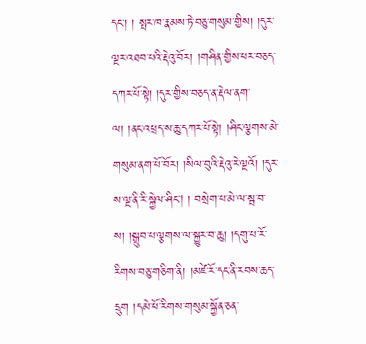དང་། ། སྤར་ཁ་རྣམས་ཏེ་བཅུ་གསུམ་གྱིས། །དུར་ལྔར་འཐབ་པའི་རྡེའུ་བོར། །གཤིན་གྱིས་ཕར་བཅད་དཀར་པོ་སྟེ། །དུར་གྱིས་བཅད་ན་རྡེལ་ནག་ལ། །ནང་འཕྲད་ས་ཆུ་དཀར་པོ་སྟེ། །ཤིང་ལྕགས་མེ་གསུམ་ནག་པོ་བོར། །སིལ་བུའི་རྡེའུ་རེ་ལྔའོ། །དུར་ས་ལྔ་ནི་རི་སྐྱེལ་ཤིང། ། བསྲེག་པ་མེ་ལ་སྦ་བ་ས། །སྒྲུབ་པ་ལྕགས་ལ་སྐྱུར་བ་ཆུ། །དགུ་པ་རོ་རིགས་བཅུ་གཅིག་ནི། །མཛེ་རོ་དང་ནི་རབས་ཆད་དྲུག །དམེ་ཕོ་རིགས་གསུམ་སྐྱོན་ཅན་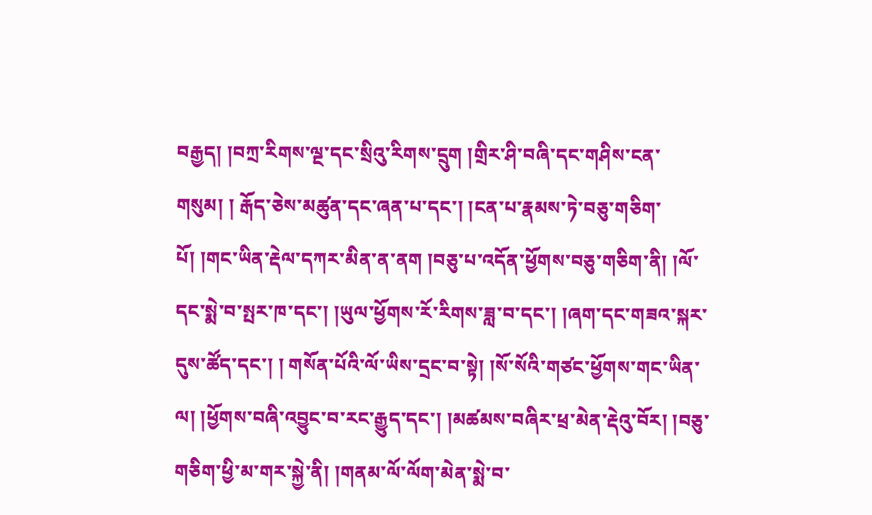བརྒྱད། །བཀྲ་རིགས་ལྔ་དང་སྲིའུ་རིགས་དྲུག །གྲིར་ཤི་བཞི་དང་གཤིས་ངན་གསུམ། ། རྒོད་ཅེས་མཚུན་དང་ཞན་པ་དང་། །ངན་པ་རྣམས་ཏེ་བཅུ་གཅིག་པོ། །གང་ཡིན་རྡེལ་དཀར་མིན་ན་ནག །བཅུ་པ་འདོན་ཕྱོགས་བཅུ་གཅིག་ནི། །ལོ་དང་སྨེ་བ་སྤར་ཁ་དང་། །ཡུལ་ཕྱོགས་རོ་རིགས་ཟླ་བ་དང་། །ཞག་དང་གཟའ་སྐར་དུས་ཚོད་དང་། ། གསོན་པོའི་ལོ་ཡིས་དྲང་བ་སྟེ། །སོ་སོའི་གཙང་ཕྱོགས་གང་ཡིན་ལ། །ཕྱོགས་བཞི་འབྱུང་བ་རང་རྒྱུད་དང་། །མཚམས་བཞིར་ཕྲ་མེན་རྡེའུ་བོར། །བཅུ་གཅིག་ཕྱི་མ་གར་སྐྱེ་ནི། །གནམ་ལོ་ལོག་མེན་སྨེ་བ་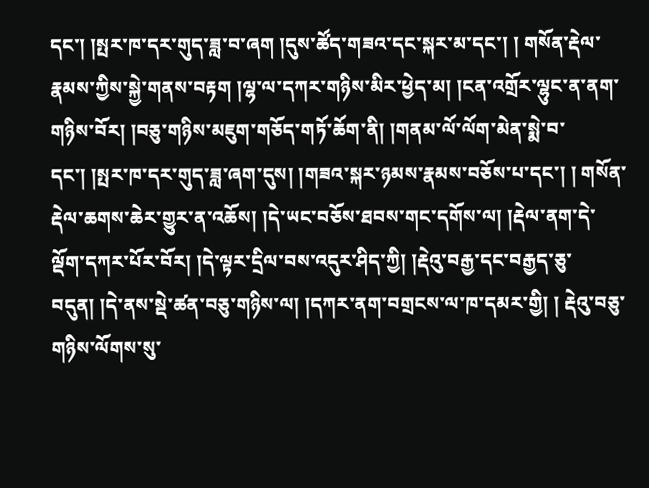དང་། །སྤར་ཁ་དར་གུད་ཟླ་བ་ཞག །དུས་ཚོད་གཟའ་དང་སྐར་མ་དང་། ། གསོན་རྡེལ་རྣམས་ཀྱིས་སྐྱེ་གནས་བརྟག །ལྷ་ལ་དཀར་གཉིས་མིར་ཕྱེད་མ། །ངན་འགྲོར་ལྷུང་ན་ནག་གཉིས་བོར། །བཅུ་གཉིས་མཇུག་གཅོད་གཏོ་ཆོག་ནི། །གནམ་ལོ་ལོག་མེན་སྨེ་བ་དང་། །སྤར་ཁ་དར་གུད་ཟླ་ཞག་དུས། །གཟའ་སྐར་ཉམས་རྣམས་བཅོས་པ་དང་། ། གསོན་རྡེལ་ཆགས་ཆེར་གྱུར་ན་འཆོས། །དེ་ཡང་བཅོས་ཐབས་གང་དགོས་ལ། །རྡེལ་ནག་དེ་ལྡོག་དཀར་པོར་བོར། །དེ་ལྟར་དྲིལ་བས་འདུར་ཤིད་ཀྱི། །རྡེའུ་བརྒྱ་དང་བརྒྱད་ཅུ་བདུན། །དེ་ནས་སྡེ་ཚན་བཅུ་གཉིས་ལ། །དཀར་ནག་བགྲངས་ལ་ཁ་དམར་གྱི། ། རྡེའུ་བཅུ་གཉིས་ལོགས་སུ་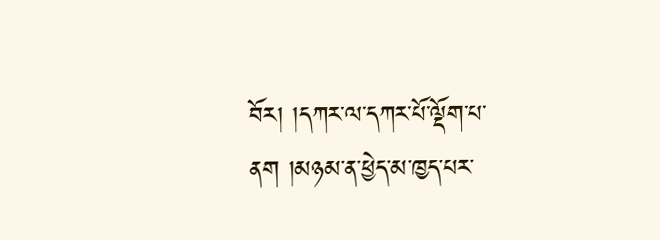བོར། །དཀར་ལ་དཀར་པོ་ལྡོག་པ་ནག །མཉམ་ན་ཕྱེད་མ་ཁྱད་པར་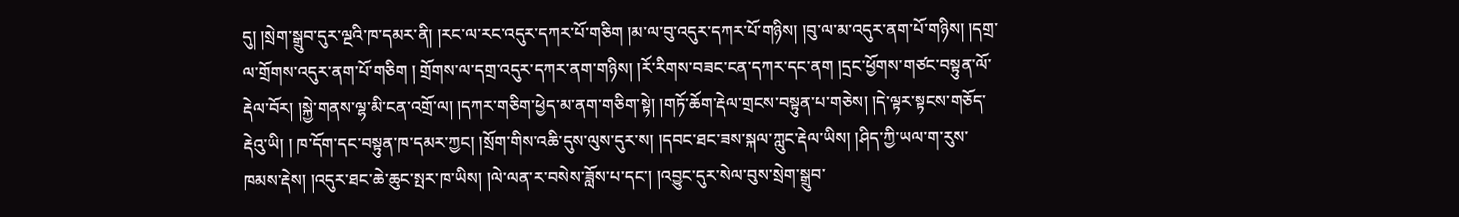དུ། །སྲེག་སྒྲུབ་དུར་ལྔའི་ཁ་དམར་ནི། །རང་ལ་རང་འདུར་དཀར་པོ་གཅིག །མ་ལ་བུ་འདུར་དཀར་པོ་གཉིས། །བུ་ལ་མ་འདུར་ནག་པོ་གཉིས། །དགྲ་ལ་གྲོགས་འདུར་ནག་པོ་གཅིག ། གྲོགས་ལ་དགྲ་འདུར་དཀར་ནག་གཉིས། །རོ་རིགས་བཟང་ངན་དཀར་དང་ནག །དྲང་ཕྱོགས་གཙང་བསྟུན་ལོ་རྡེལ་བོར། །སྐྱེ་གནས་ལྷ་མི་ངན་འགྲོ་ལ། །དཀར་གཅིག་ཕྱེད་མ་ནག་གཅིག་སྟེ། །གཏོ་ཆོག་རྡེལ་གྲངས་བསྟུན་པ་གཅེས། །དེ་ལྟར་སྟངས་གཅོད་རྡེའུ་ཡི། ། ཁ་དོག་དང་བསྟུན་ཁ་དམར་ཀྱང། །སྲོག་གིས་འཆི་དུས་ལུས་དུར་ས། །དབང་ཐང་ཟས་སྐལ་ཀླུང་རྡེལ་ཡིས། །ཤིད་ཀྱི་ཡལ་ག་རུས་ཁམས་རྡེས། །འདུར་ཐང་ཆེ་ཆུང་སྤར་ཁ་ཡིས། །ལེ་ལན་ར་བསེས་ཟློས་པ་དང་། །འབྱུང་དུར་སེལ་བུས་སྲེག་སྒྲུབ་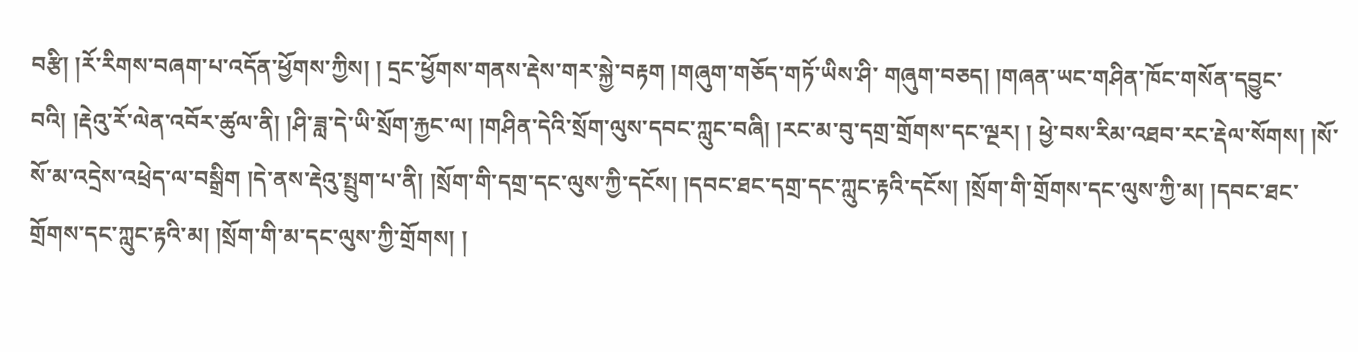བརྩི། །རོ་རིགས་བཞག་པ་འདོན་ཕྱོགས་ཀྱིས། ། དྲང་ཕྱོགས་གནས་རྡེས་གར་སྐྱེ་བརྟག །གཞུག་གཅོད་གཏོ་ཡིས་ཤི་ གཞུག་བཅད། །གཞན་ཡང་གཤིན་ཁོང་གསོན་དབྱུང་བའི། །རྡེའུ་རོ་ལེན་འབོར་ཚུལ་ནི། །ཤི་ཟླ་དེ་ཡི་སྲོག་རྐྱང་ལ། །གཤིན་དེའི་སྲོག་ལུས་དབང་ཀླུང་བཞི། །རང་མ་བུ་དགྲ་གྲོགས་དང་ལྔར། ། ཕྱེ་བས་རིམ་འཐབ་རང་རྡེལ་སོགས། །སོ་སོ་མ་འདྲེས་འཕྲེད་ལ་བསྒྲིག །དེ་ནས་རྡེའུ་སྤྲུག་པ་ནི། །སྲོག་གི་དགྲ་དང་ལུས་ཀྱི་དངོས། །དབང་ཐང་དགྲ་དང་ཀླུང་རྟའི་དངོས། །སྲོག་གི་གྲོགས་དང་ལུས་ཀྱི་མ། །དབང་ཐང་གྲོགས་དང་ཀླུང་རྟའི་མ། །སྲོག་གི་མ་དང་ལུས་ཀྱི་གྲོགས། །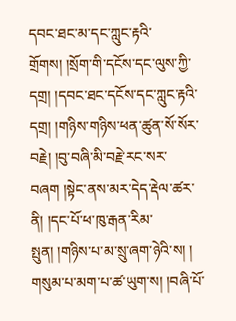དབང་ཐང་མ་དང་ཀླུང་རྟའི་གྲོགས། །སྲོག་གི་དངོས་དང་ལུས་ཀྱི་དགྲ། །དབང་ཐང་དངོས་དང་ཀླུང་རྟའི་དགྲ། །གཉིས་གཉིས་ཕན་ཚུན་སོ་སོར་བརྗེ། །བུ་བཞི་མི་བརྗེ་རང་སར་བཞག །སྟེང་ནས་མར་དེད་རྡེལ་ཚར་ནི། །དང་པོ་ཕ་ཁུ་རྒན་རིམ་སྤུན། །གཉིས་པ་མ་སྲུ་ཞག་ཉེའི་ས། ། གསུམ་པ་མག་པ་ཚ་ཡུག་ས། །བཞི་པོ་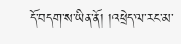དོ་བདག་ས་ཡིན་ནོ། །འཕྲེད་ལ་རང་མ་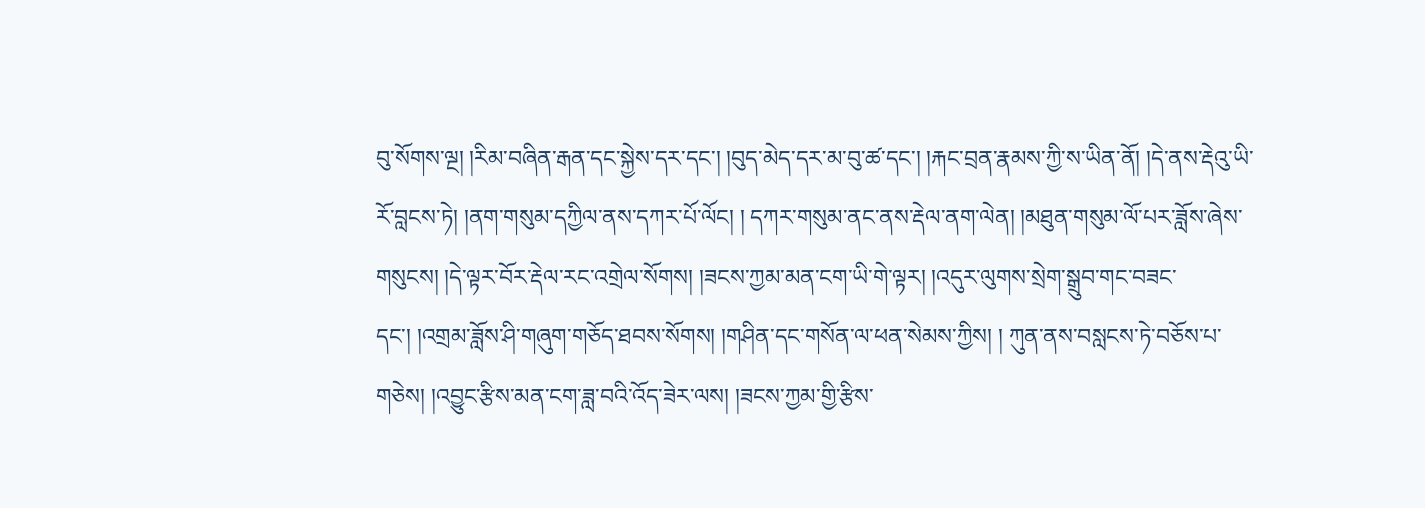བུ་སོགས་ལྔ། །རིམ་བཞིན་རྒན་དང་སྐྱེས་དར་དང་། །བུད་མེད་དར་མ་བུ་ཚ་དང་། །རྐང་བྲན་རྣམས་ཀྱི་ས་ཡིན་ནོ། །དེ་ནས་རྡེའུ་ཡི་རོ་བླངས་ཏེ། །ནག་གསུམ་དཀྱིལ་ནས་དཀར་པོ་ལོང། ། དཀར་གསུམ་ནང་ནས་རྡེལ་ནག་ལེན། །མཐུན་གསུམ་ལོ་པར་ཟློས་ཞེས་གསུངས། །དེ་ལྟར་བོར་རྡེལ་རང་འགྲེལ་སོགས། །ཟངས་ཀྱམ་མན་ངག་ཡི་གེ་ལྟར། །འདུར་ལུགས་སྲེག་སྒྲུབ་གང་བཟང་དང་། །འགྲམ་ཟློས་ཤི་གཞུག་གཅོད་ཐབས་སོགས། །གཤིན་དང་གསོན་ལ་ཕན་སེམས་ཀྱིས། ། ཀུན་ནས་བསླངས་ཏེ་བཅོས་པ་གཅེས། །འབྱུང་རྩིས་མན་ངག་ཟླ་བའི་འོད་ཟེར་ལས། །ཟངས་ཀྱམ་གྱི་རྩིས་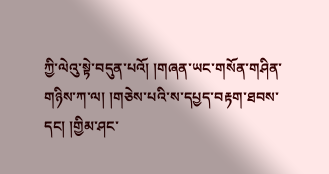ཀྱི་ལེའུ་སྟེ་བདུན་པའོ། །གཞན་ཡང་གསོན་གཤིན་གཉིས་ཀ་ལ། །གཅེས་པའི་ས་དཔྱད་བརྟག་ཐབས་དང། །གྱིམ་ཤང་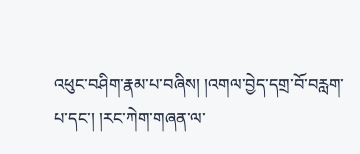འཕུང་བཤིག་རྣམ་པ་བཞིས། །འགལ་བྱེད་དགྲ་བོ་བརླག་པ་དང་། །རང་ཀེག་གཞན་ལ་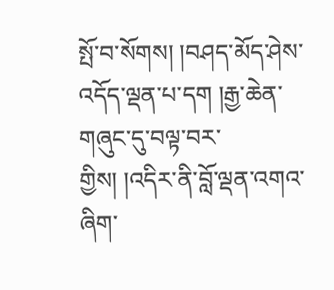སྤོ་བ་སོགས། །བཤད་མོད་ཤེས་འདོད་ལྡན་པ་དག །རྒྱ་ཆེན་གཞུང་དུ་བལྟ་བར་གྱིས། །འདིར་ནི་བློ་ལྡན་འགའ་ཞིག་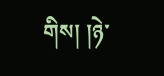གིས། །ཉེ་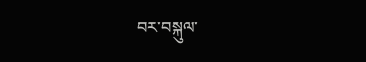བར་བསྐུལ་